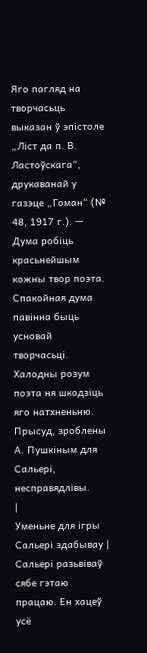Яго пагляд на творчасьць выказан ў эпістоле „Ліст да п. В. Ластоўскага“, друкаванай у газэце „Гоман“ (№ 48, 1917 г.). — Дума робіць красьнейшым кожны твор поэта. Спакойная дума павінна быць усновай творчасьці. Халодны розум поэта ня шкодзіць яго натхненьню. Прысуд, зроблены А. Пушкіным для Сальері, несправядлівы.
|
Уменьне для ігры Сальері здабывау |
Сальері разьвіваў сябе гэтаю працаю. Ен хацеў усё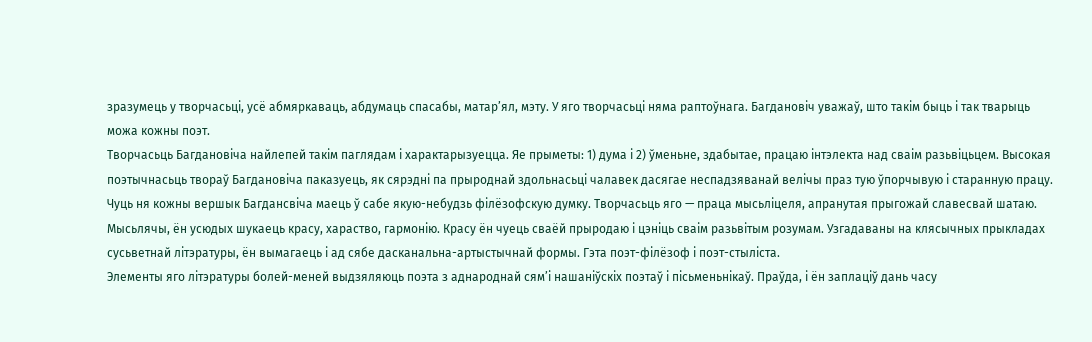зразумець у творчасьці, усё абмяркаваць, абдумаць спасабы, матар’ял, мэту. У яго творчасьці няма раптоўнага. Багдановіч уважаў, што такім быць і так тварыць можа кожны поэт.
Творчасьць Багдановіча найлепей такім паглядам і характарызуецца. Яе прыметы: 1) дума і 2) ўменьне, здабытае, працаю інтэлекта над сваім разьвіцьцем. Высокая поэтычнасьць твораў Багдановіча паказуець, як сярэдні па прыроднай здольнасьці чалавек дасягае неспадзяванай велічы праз тую ўпорчывую і старанную працу. Чуць ня кожны вершык Багдансвіча маець ў сабе якую-небудзь філёзофскую думку. Творчасьць яго — праца мысьліцеля, апранутая прыгожай славесвай шатаю. Мысьлячы, ён усюдых шукаець красу, хараство, гармонію. Красу ён чуець сваёй прыродаю і цэніць сваім разьвітым розумам. Узгадаваны на клясычных прыкладах сусьветнай літэратуры, ён вымагаець і ад сябе дасканальна-артыстычнай формы. Гэта поэт-філёзоф і поэт-стыліста.
Элементы яго літэратуры болей-меней выдзяляюць поэта з аднароднай сям’і нашаніўскіх поэтаў і пісьменьнікаў. Праўда, і ён заплаціў дань часу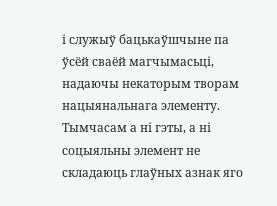і служыў бацькаўшчыне па ўсёй сваёй магчымасьці, надаючы некаторым творам нацыянальнага элементу. Тымчасам а ні гэты, а ні соцыяльны элемент не складаюць глаўных азнак яго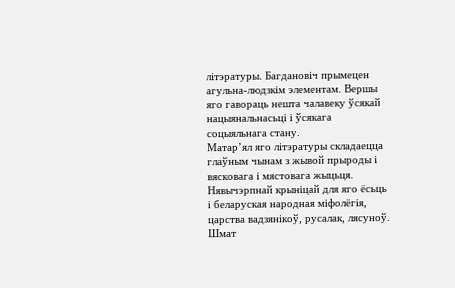літэратуры. Багдановіч прымецен агульна-людзкім элементам. Вершы яго гавораць нешта чалавеку ўсякай нацыянальнасьці і ўсякага соцыяльнага стану.
Матар’ял яго літэратуры складаецца глаўным чынам з жывой прыроды і вясковага і мястовага жыцьця. Нявычэрпнай крыніцай для яго ёсьць і беларуская народная міфолёгія, царства вадзянікоў, русалак, лясуноў. Шмат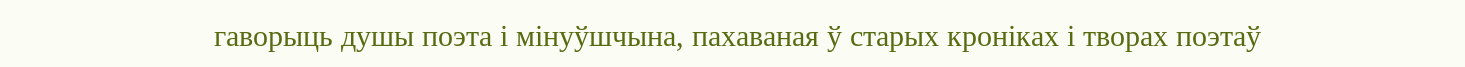гаворыць душы поэта і мінуўшчына, пахаваная ў старых кроніках і творах поэтаў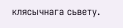клясычнага сьвету.